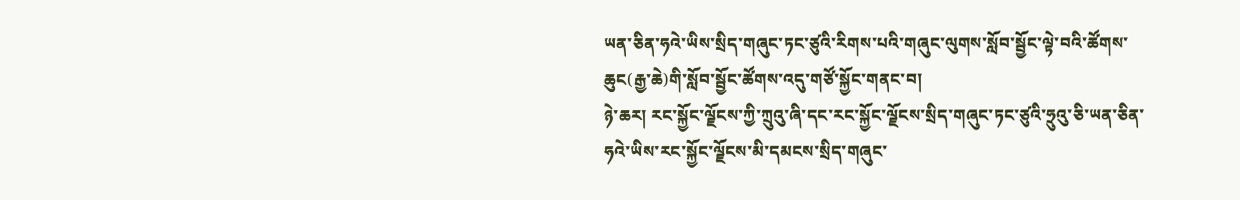ཡན་ཅིན་ཧའེ་ཡིས་སྲིད་གཞུང་ཏང་ཙུའི་རིགས་པའི་གཞུང་ལུགས་སློབ་སྦྱོང་ལྟེ་བའི་ཚོགས་ཆུང(རྒྱ་ཆེ)གི་སློབ་སྦྱོང་ཚོགས་འདུ་གཙོ་སྐྱོང་གནང་བ།
ཉེ་ཆར། རང་སྐྱོང་ལྗོངས་ཀྱི་ཀྲུའུ་ཞི་དང་རང་སྐྱོང་ལྗོངས་སྲིད་གཞུང་ཏང་ཙུའི་ཧྲུའུ་ཅི་ཡན་ཅིན་ཧའེ་ཡིས་རང་སྐྱོང་ལྗོངས་མི་དམངས་སྲིད་གཞུང་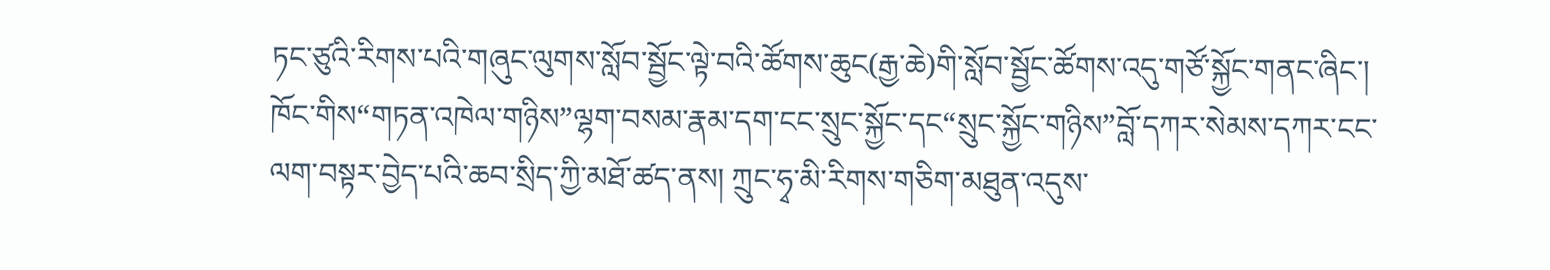ཏང་ཙུའི་རིགས་པའི་གཞུང་ལུགས་སློབ་སྦྱོང་ལྟེ་བའི་ཚོགས་ཆུང(རྒྱ་ཆེ)གི་སློབ་སྦྱོང་ཚོགས་འདུ་གཙོ་སྐྱོང་གནང་ཞིང་། ཁོང་གིས“གཏན་འཁེལ་གཉིས”ལྷག་བསམ་རྣམ་དག་ངང་སྲུང་སྐྱོང་དང“སྲུང་སྐྱོང་གཉིས”བློ་དཀར་སེམས་དཀར་ངང་ལག་བསྟར་བྱེད་པའི་ཆབ་སྲིད་ཀྱི་མཐོ་ཚད་ནས། ཀྲུང་ཧྭ་མི་རིགས་གཅིག་མཐུན་འདུས་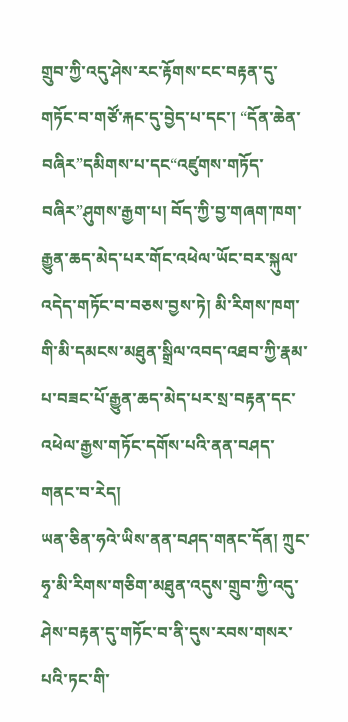གྲུབ་ཀྱི་འདུ་ཤེས་རང་རྟོགས་ངང་བརྟན་དུ་གཏོང་བ་གཙོ་རྐང་དུ་བྱེད་པ་དང་། “དོན་ཆེན་བཞིར”དམིགས་པ་དང“འཛུགས་གཏོད་བཞིར”ཤུགས་རྒྱག་པ། བོད་ཀྱི་བྱ་གཞག་ཁག་རྒྱུན་ཆད་མེད་པར་གོང་འཕེལ་ཡོང་བར་སྐུལ་འདེད་གཏོང་བ་བཅས་བྱས་ཏེ། མི་རིགས་ཁག་གི་མི་དམངས་མཐུན་སྒྲིལ་འབད་འཐབ་ཀྱི་རྣམ་པ་བཟང་པོ་རྒྱུན་ཆད་མེད་པར་སྲ་བརྟན་དང་འཕེལ་རྒྱས་གཏོང་དགོས་པའི་ནན་བཤད་གནང་བ་རེད།
ཡན་ཅིན་ཧའེ་ཡིས་ནན་བཤད་གནང་དོན། ཀྲུང་ཧྭ་མི་རིགས་གཅིག་མཐུན་འདུས་གྲུབ་ཀྱི་འདུ་ཤེས་བརྟན་དུ་གཏོང་བ་ནི་དུས་རབས་གསར་པའི་ཏང་གི་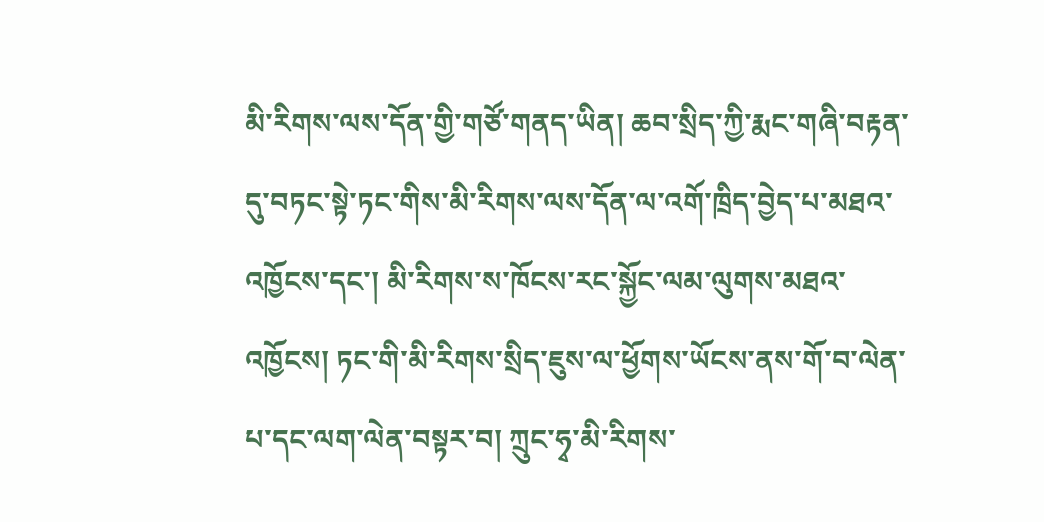མི་རིགས་ལས་དོན་གྱི་གཙོ་གནད་ཡིན། ཆབ་སྲིད་ཀྱི་རྨང་གཞི་བརྟན་དུ་བཏང་སྟེ་ཏང་གིས་མི་རིགས་ལས་དོན་ལ་འགོ་ཁྲིད་བྱེད་པ་མཐའ་འཁྱོངས་དང་། མི་རིགས་ས་ཁོངས་རང་སྐྱོང་ལམ་ལུགས་མཐའ་འཁྱོངས། ཏང་གི་མི་རིགས་སྲིད་ཇུས་ལ་ཕྱོགས་ཡོངས་ནས་གོ་བ་ལེན་པ་དང་ལག་ལེན་བསྟར་བ། ཀྲུང་ཧྭ་མི་རིགས་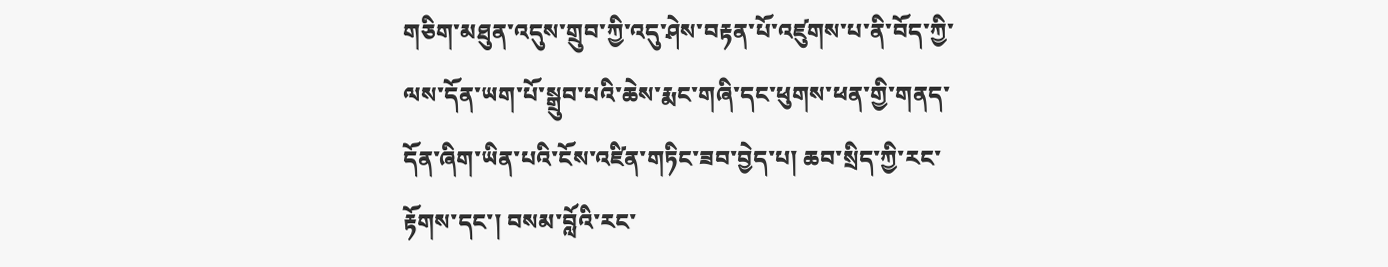གཅིག་མཐུན་འདུས་གྲུབ་ཀྱི་འདུ་ཤེས་བརྟན་པོ་འཛུགས་པ་ནི་བོད་ཀྱི་ལས་དོན་ཡག་པོ་སྒྲུབ་པའི་ཆེས་རྨང་གཞི་དང་ཕུགས་ཕན་གྱི་གནད་དོན་ཞིག་ཡིན་པའི་ངོས་འཛིན་གཏིང་ཟབ་བྱེད་པ། ཆབ་སྲིད་ཀྱི་རང་རྟོགས་དང་། བསམ་བློའི་རང་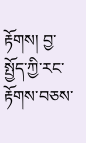རྟོགས། བྱ་སྤྱོད་ཀྱི་རང་རྟོགས་བཅས་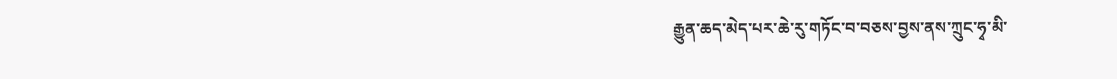རྒྱུན་ཆད་མེད་པར་ཆེ་རུ་གཏོང་བ་བཅས་བྱས་ནས་ཀྲུང་ཧྭ་མི་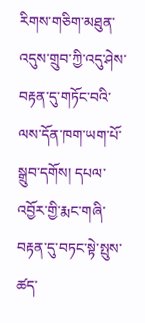རིགས་གཅིག་མཐུན་འདུས་གྲུབ་ཀྱི་འདུ་ཤེས་བརྟན་དུ་གཏོང་བའི་ལས་དོན་ཁག་ཡག་པོ་སྒྲུབ་དགོས། དཔལ་འབྱོར་གྱི་རྨང་གཞི་བརྟན་དུ་བཏང་སྟེ་སྤུས་ཚད་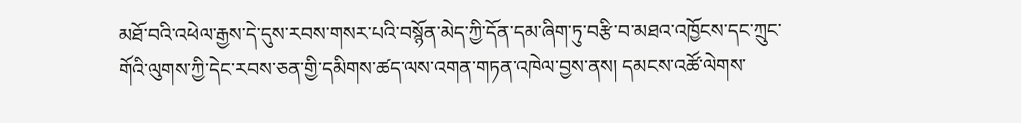མཐོ་བའི་འཕེལ་རྒྱས་དེ་དུས་རབས་གསར་པའི་བསྙོན་མེད་ཀྱི་དོན་དམ་ཞིག་ཏུ་བརྩི་བ་མཐའ་འཁྱོངས་དང་ཀྲུང་གོའི་ལུགས་ཀྱི་དེང་རབས་ཅན་གྱི་དམིགས་ཚད་ལས་འགན་གཏན་འཁེལ་བྱས་ནས། དམངས་འཚོ་ལེགས་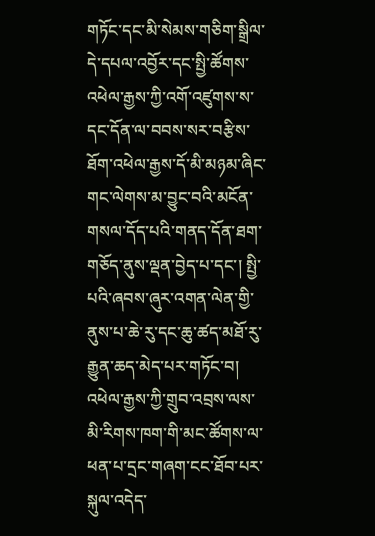གཏོང་དང་མི་སེམས་གཅིག་སྒྲིལ་དེ་དཔལ་འབྱོར་དང་སྤྱི་ཚོགས་འཕེལ་རྒྱས་ཀྱི་འགོ་འཛུགས་ས་དང་དོན་ལ་བབས་སར་བརྩིས་ཐོག་འཕེལ་རྒྱས་དོ་མི་མཉམ་ཞིང་གང་ལེགས་མ་བྱུང་བའི་མངོན་གསལ་དོད་པའི་གནད་དོན་ཐག་གཅོད་ནུས་ལྡན་བྱེད་པ་དང་། སྤྱི་པའི་ཞབས་ཞུར་འགན་ལེན་གྱི་ནུས་པ་ཆེ་རུ་དང་ཆུ་ཚད་མཐོ་རུ་རྒྱུན་ཆད་མེད་པར་གཏོང་བ། འཕེལ་རྒྱས་ཀྱི་གྲུབ་འབྲས་ལས་མི་རིགས་ཁག་གི་མང་ཚོགས་ལ་ཕན་པ་དྲང་གཞག་ངང་ཐོབ་པར་སྐུལ་འདེད་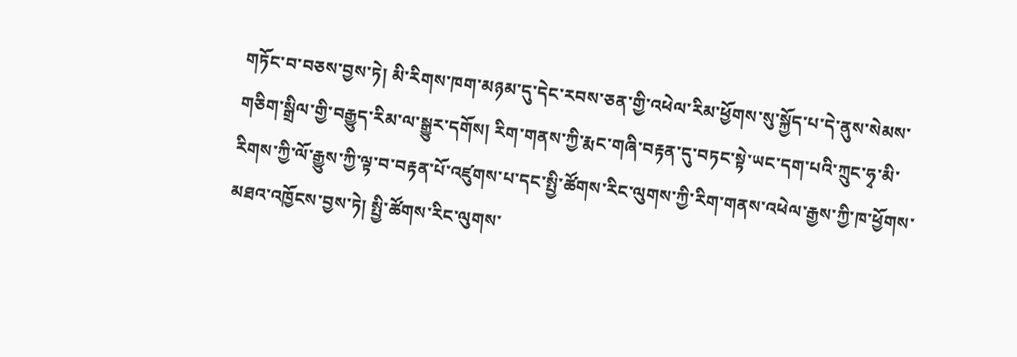གཏོང་བ་བཅས་བྱས་ཏེ། མི་རིགས་ཁག་མཉམ་དུ་དེང་རབས་ཅན་གྱི་འཕེལ་རིམ་ཕྱོགས་སུ་སྐྱོད་པ་དེ་ནུས་སེམས་གཅིག་སྒྲིལ་གྱི་བརྒྱུད་རིམ་ལ་སྒྱུར་དགོས། རིག་གནས་ཀྱི་རྨང་གཞི་བརྟན་དུ་བཏང་སྟེ་ཡང་དག་པའི་ཀྲུང་ཧྭ་མི་རིགས་ཀྱི་ལོ་རྒྱུས་ཀྱི་ལྟ་བ་བརྟན་པོ་འཛུགས་པ་དང་སྤྱི་ཚོགས་རིང་ལུགས་ཀྱི་རིག་གནས་འཕེལ་རྒྱས་ཀྱི་ཁ་ཕྱོགས་མཐའ་འཁྱོངས་བྱས་ཏེ། སྤྱི་ཚོགས་རིང་ལུགས་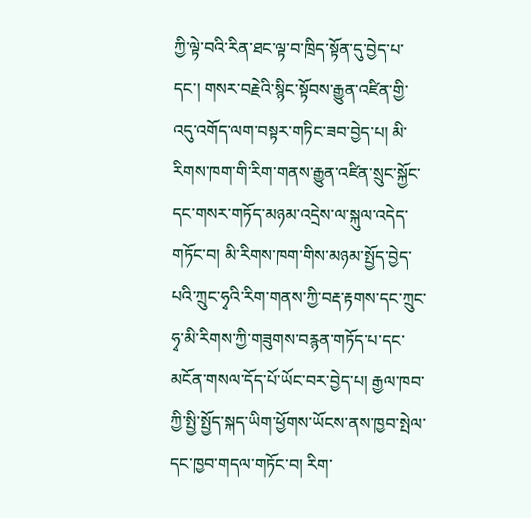ཀྱི་ལྟེ་བའི་རིན་ཐང་ལྟ་བ་ཁྲིད་སྟོན་དུ་བྱེད་པ་དང་། གསར་བརྗེའི་སྙིང་སྟོབས་རྒྱུན་འཛིན་གྱི་འདུ་འགོད་ལག་བསྟར་གཏིང་ཟབ་བྱེད་པ། མི་རིགས་ཁག་གི་རིག་གནས་རྒྱུན་འཛིན་སྲུང་སྐྱོང་དང་གསར་གཏོད་མཉམ་འདྲེས་ལ་སྐུལ་འདེད་གཏོང་བ། མི་རིགས་ཁག་གིས་མཉམ་སྤྱོད་བྱེད་པའི་ཀྲུང་ཧྭའི་རིག་གནས་ཀྱི་བརྡ་རྟགས་དང་ཀྲུང་ཧྭ་མི་རིགས་ཀྱི་གཟུགས་བརྙན་གཏོད་པ་དང་མངོན་གསལ་དོད་པོ་ཡོང་བར་བྱེད་པ། རྒྱལ་ཁབ་ཀྱི་སྤྱི་སྤྱོད་སྐད་ཡིག་ཕྱོགས་ཡོངས་ནས་ཁྱབ་སྤེལ་དང་ཁྱབ་གདལ་གཏོང་བ། རིག་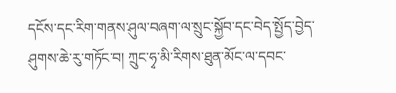དངོས་དང་རིག་གནས་ཤུལ་བཞག་ལ་སྲུང་སྐྱོབ་དང་བེད་སྤྱོད་བྱེད་ཤུགས་ཆེ་རུ་གཏོང་བ། ཀྲུང་ཧྭ་མི་རིགས་ཐུན་མོང་ལ་དབང་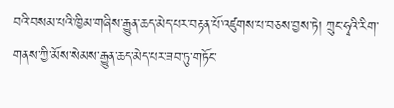བའི་བསམ་པའི་ཁྱིམ་གཞིས་རྒྱུན་ཆད་མེད་པར་བརྟན་པོ་འཛུགས་པ་བཅས་བྱས་ཏེ། ཀྲུང་ཧྭའི་རིག་གནས་ཀྱི་མོས་སེམས་རྒྱུན་ཆད་མེད་པར་ཟབ་ཏུ་གཏོང་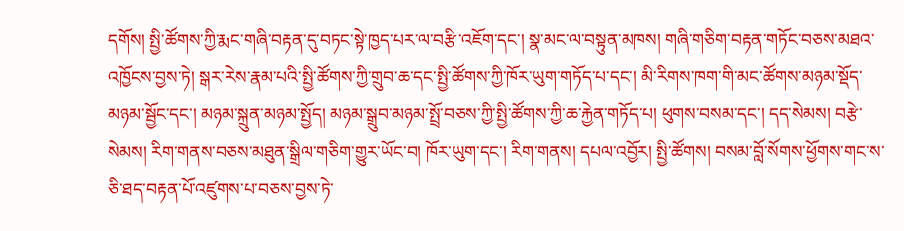དགོས། སྤྱི་ཚོགས་ཀྱི་རྨང་གཞི་བརྟན་དུ་བཏང་སྟེ་ཁྱད་པར་ལ་བརྩི་འཇོག་དང་། སྣ་མང་ལ་བསྟུན་མཁས། གཞི་གཅིག་བརྟན་གཏོང་བཅས་མཐའ་འཁྱོངས་བྱས་ཏེ། སྒར་རེས་རྣམ་པའི་སྤྱི་ཚོགས་ཀྱི་གྲུབ་ཆ་དང་སྤྱི་ཚོགས་ཀྱི་ཁོར་ཡུག་གཏོད་པ་དང་། མི་རིགས་ཁག་གི་མང་ཚོགས་མཉམ་སྡོད་མཉམ་སྦྱོང་དང་། མཉམ་སྐྲུན་མཉམ་སྤྱོད། མཉམ་སྒྲུབ་མཉམ་སྤྲོ་བཅས་ཀྱི་སྤྱི་ཚོགས་ཀྱི་ཆ་རྐྱེན་གཏོད་པ། ཕུགས་བསམ་དང་། དད་སེམས། བརྩེ་སེམས། རིག་གནས་བཅས་མཐུན་སྒྲིལ་གཅིག་གྱུར་ཡོང་བ། ཁོར་ཡུག་དང་། རིག་གནས། དཔལ་འབྱོར། སྤྱི་ཚོགས། བསམ་བློ་སོགས་ཕྱོགས་གང་ས་ཅི་ཐད་བརྟན་པོ་འཛུགས་པ་བཅས་བྱས་ཏེ་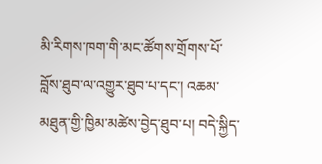མི་རིགས་ཁག་གི་མང་ཚོགས་གྲོགས་པོ་བློས་ཐུབ་ལ་འགྱུར་ཐུབ་པ་དང་། འཆམ་མཐུན་གྱི་ཁྱིམ་མཚེས་བྱེད་ཐུབ་པ། བདེ་སྐྱིད་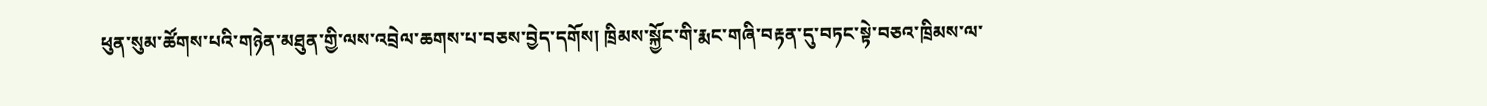ཕུན་སུམ་ཚོགས་པའི་གཉེན་མཐུན་གྱི་ལས་འབྲེལ་ཆགས་པ་བཅས་བྱེད་དགོས། ཁྲིམས་སྐྱོང་གི་རྨང་གཞི་བརྟན་དུ་བཏང་སྟེ་བཅའ་ཁྲིམས་ལ་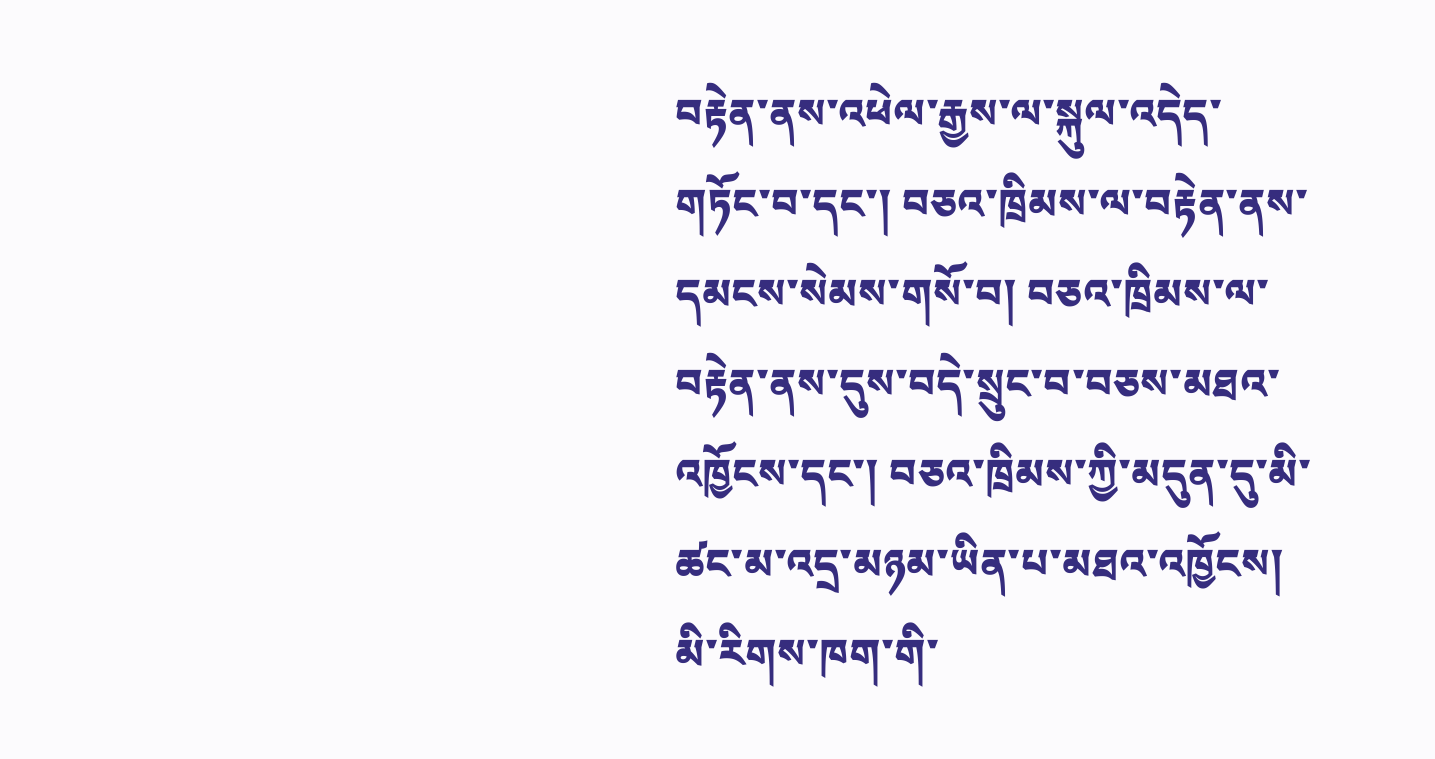བརྟེན་ནས་འཕེལ་རྒྱས་ལ་སྐུལ་འདེད་གཏོང་བ་དང་། བཅའ་ཁྲིམས་ལ་བརྟེན་ནས་དམངས་སེམས་གསོ་བ། བཅའ་ཁྲིམས་ལ་བརྟེན་ནས་དུས་བདེ་སྲུང་བ་བཅས་མཐའ་འཁྱོངས་དང་། བཅའ་ཁྲིམས་ཀྱི་མདུན་དུ་མི་ཚང་མ་འདྲ་མཉམ་ཡིན་པ་མཐའ་འཁྱོངས། མི་རིགས་ཁག་གི་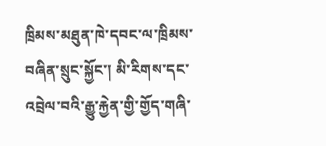ཁྲིམས་མཐུན་ཁེ་དབང་ལ་ཁྲིམས་བཞིན་སྲུང་སྐྱོང་། མི་རིགས་དང་འབྲེལ་བའི་རྒྱུ་རྐྱེན་གྱི་གྱོད་གཞི་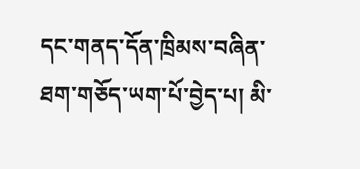དང་གནད་དོན་ཁྲིམས་བཞིན་ཐག་གཅོད་ཡག་པོ་བྱེད་པ། མི་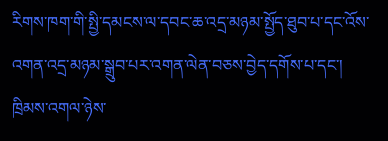རིགས་ཁག་གི་སྤྱི་དམངས་ལ་དབང་ཆ་འདྲ་མཉམ་སྤྱོད་ཐུབ་པ་དང་འོས་འགན་འདྲ་མཉམ་སྒྲུབ་པར་འགན་ལེན་བཅས་བྱེད་དགོས་པ་དང་། ཁྲིམས་འགལ་ཉེས་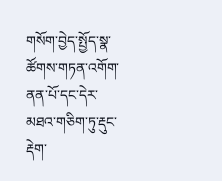གསོག་བྱེད་སྤྱོད་སྣ་ཚོགས་གཏན་འགོག་ནན་པོ་དང་དེར་མཐའ་གཅིག་ཏུ་རྡུང་རྡེག་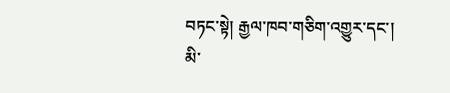བཏང་སྟེ། རྒྱལ་ཁབ་གཅིག་འགྱུར་དང་། མི་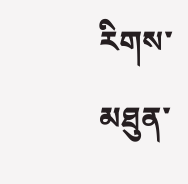རིགས་མཐུན་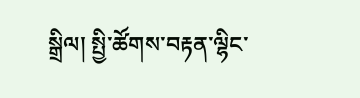སྒྲིལ། སྤྱི་ཚོགས་བརྟན་ལྷིང་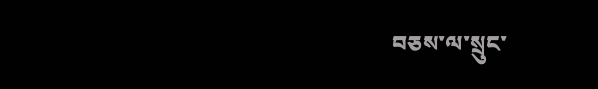བཅས་ལ་སྲུང་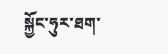སྐྱོང་ཧུར་ཐག་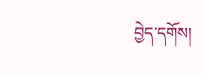བྱེད་དགོས།